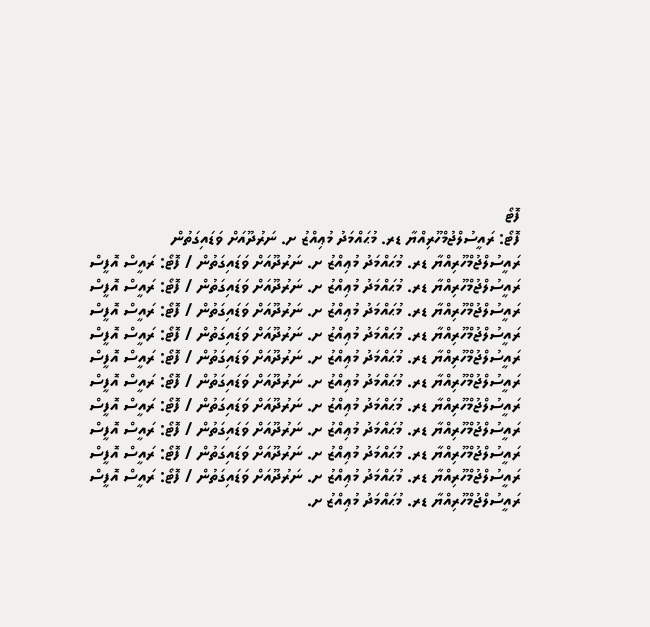ފޮޓޯ
ފޮޓޯ: ރައީސުލްޖުމްހޫރިއްޔާ ޑރ. މުޙައްމަދު މުޢިއްޒު ށ. ނަރުދޫއަށް ވަޑައިގަތުން
ރައީސުލްޖުމްހޫރިއްޔާ ޑރ. މުޙައްމަދު މުޢިއްޒު ށ. ނަރުދޫއަށް ވަޑައިގަތުން / ފޮޓޯ: ރައީސް އޮފީސް
ރައީސުލްޖުމްހޫރިއްޔާ ޑރ. މުޙައްމަދު މުޢިއްޒު ށ. ނަރުދޫއަށް ވަޑައިގަތުން / ފޮޓޯ: ރައީސް އޮފީސް
ރައީސުލްޖުމްހޫރިއްޔާ ޑރ. މުޙައްމަދު މުޢިއްޒު ށ. ނަރުދޫއަށް ވަޑައިގަތުން / ފޮޓޯ: ރައީސް އޮފީސް
ރައީސުލްޖުމްހޫރިއްޔާ ޑރ. މުޙައްމަދު މުޢިއްޒު ށ. ނަރުދޫއަށް ވަޑައިގަތުން / ފޮޓޯ: ރައީސް އޮފީސް
ރައީސުލްޖުމްހޫރިއްޔާ ޑރ. މުޙައްމަދު މުޢިއްޒު ށ. ނަރުދޫއަށް ވަޑައިގަތުން / ފޮޓޯ: ރައީސް އޮފީސް
ރައީސުލްޖުމްހޫރިއްޔާ ޑރ. މުޙައްމަދު މުޢިއްޒު ށ. ނަރުދޫއަށް ވަޑައިގަތުން / ފޮޓޯ: ރައީސް އޮފީސް
ރައީސުލްޖުމްހޫރިއްޔާ ޑރ. މުޙައްމަދު މުޢިއްޒު ށ. ނަރުދޫއަށް ވަޑައިގަތުން / ފޮޓޯ: ރައީސް އޮފީސް
ރައީސުލްޖުމްހޫރިއްޔާ ޑރ. މުޙައްމަދު މުޢިއްޒު ށ. ނަރުދޫއަށް ވަޑައިގަތުން / ފޮޓޯ: ރައީސް އޮފީސް
ރައީސުލްޖުމްހޫރިއްޔާ ޑރ. މުޙައްމަދު މުޢިއްޒު ށ. ނަރުދޫއަށް ވަޑައިގަތުން / ފޮޓޯ: ރައީސް އޮފީސް
ރައީސުލްޖުމްހޫރިއްޔާ ޑރ. މުޙައްމަދު މުޢިއްޒު ށ. ނަރުދޫއަށް ވަޑައިގަތުން / ފޮޓޯ: ރައީސް އޮފީސް
ރައީސުލްޖުމްހޫރިއްޔާ ޑރ. މުޙައްމަދު މުޢިއްޒު ށ.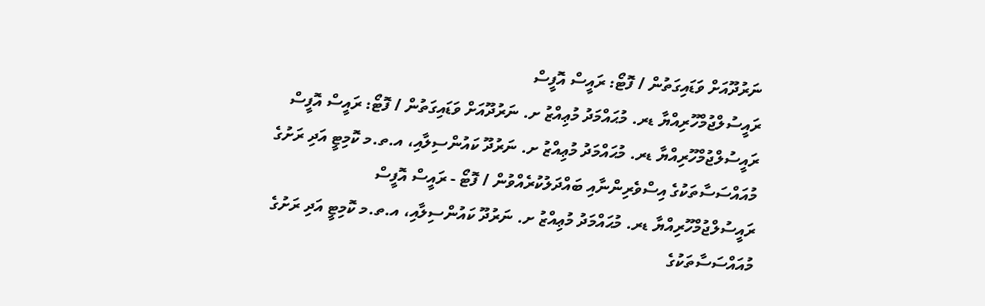ނަރުދޫއަށް ވަޑައިގަތުން / ފޮޓޯ: ރައީސް އޮފީސް
ރައީސުލްޖުމްހޫރިއްޔާ ޑރ. މުޙައްމަދު މުޢިއްޒު ށ. ނަރުދޫއަށް ވަޑައިގަތުން / ފޮޓޯ: ރައީސް އޮފީސް
ރައީސުލްޖުމްހޫރިއްޔާ ޑރ. މުޙައްމަދު މުޢިއްޒު ށ. ނަރުދޫ ކައުންސިލާއި، އ.ތ.މ ކޮމިޓީ އަދި ރަށުގެ މުއައްސަސާތަކުގެ އިސްވެރިންނާއި ބައްދަލުކުރެއްވުން / ފޮޓޯ - ރައީސް އޮފީސް
ރައީސުލްޖުމްހޫރިއްޔާ ޑރ. މުޙައްމަދު މުޢިއްޒު ށ. ނަރުދޫ ކައުންސިލާއި، އ.ތ.މ ކޮމިޓީ އަދި ރަށުގެ މުއައްސަސާތަކުގެ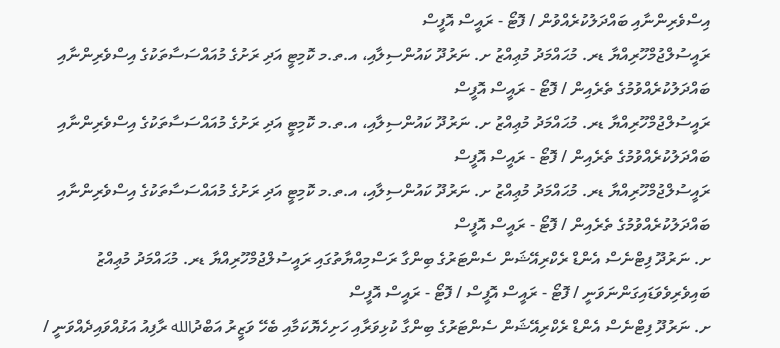އިސްވެރިންނާއި ބައްދަލުކުރެއްވުން / ފޮޓޯ - ރައީސް އޮފީސް
ރައީސުލްޖުމްހޫރިއްޔާ ޑރ. މުޙައްމަދު މުޢިއްޒު ށ. ނަރުދޫ ކައުންސިލާއި، އ.ތ.މ ކޮމިޓީ އަދި ރަށުގެ މުއައްސަސާތަކުގެ އިސްވެރިންނާއި ބައްދަލުކުރެއްވުމުގެ ތެރެއިން / ފޮޓޯ - ރައީސް އޮފީސް
ރައީސުލްޖުމްހޫރިއްޔާ ޑރ. މުޙައްމަދު މުޢިއްޒު ށ. ނަރުދޫ ކައުންސިލާއި، އ.ތ.މ ކޮމިޓީ އަދި ރަށުގެ މުއައްސަސާތަކުގެ އިސްވެރިންނާއި ބައްދަލުކުރެއްވުމުގެ ތެރެއިން / ފޮޓޯ - ރައީސް އޮފީސް
ރައީސުލްޖުމްހޫރިއްޔާ ޑރ. މުޙައްމަދު މުޢިއްޒު ށ. ނަރުދޫ ކައުންސިލާއި، އ.ތ.މ ކޮމިޓީ އަދި ރަށުގެ މުއައްސަސާތަކުގެ އިސްވެރިންނާއި ބައްދަލުކުރެއްވުމުގެ ތެރެއިން / ފޮޓޯ - ރައީސް އޮފީސް
ށ. ނަރުދޫ ފިޓްނެސް އެންޑް ރެކްރިއޭޝަން ސެންޓަރުގެ ބިންގާ ރަސްމިއްޔާތުގައި ރައީސުލްޖުމްހޫރިއްޔާ ޑރ. މުޙައްމަދު މުޢިއްޒު ބައިވެރިވެވަޑައިގަންނަވަނީ / ފޮޓޯ - ރައީސް އޮފީސް / ފޮޓޯ - ރައީސް އޮފީސް
ށ. ނަރުދޫ ފިޓްނެސް އެންޑް ރެކްރިއޭޝަން ސެންޓަރުގެ ބިންގާ ކުޅިވަރާއި ހަށިހެޔޮކަމާއި ބެހޭ ވަޒީރު އަބްދުالله ރާފިއު އަޅުއްވައިދެއްވަނީ /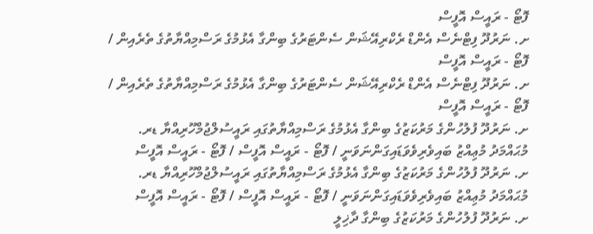ފޮޓޯ - ރައީސް އޮފީސް
ށ. ނަރުދޫ ފިޓްނެސް އެންޑް ރެކްރިއޭޝަން ސެންޓަރުގެ ބިންގާ އެޅުމުގެ ރަސްމިއްޔާތުގެ ތެރެއިން / ފޮޓޯ - ރައީސް އޮފީސް
ށ. ނަރުދޫ ފިޓްނެސް އެންޑް ރެކްރިއޭޝަން ސެންޓަރުގެ ބިންގާ އެޅުމުގެ ރަސްމިއްޔާތުގެ ތެރެއިން / ފޮޓޯ - ރައީސް އޮފީސް
ށ. ނަރުދޫ ފުލުހުންގެ މަރުކަޒުގެ ބިންގާ އެޅުމުގެ ރަސްމިއްޔާތުގައި ރައީސުލްޖުމްހޫރިއްޔާ ޑރ. މުޙައްމަދު މުޢިއްޒު ބައިވެރިވެވަޑައިގަންނަވަނީ / ފޮޓޯ - ރައީސް އޮފީސް / ފޮޓޯ - ރައީސް އޮފީސް
ށ. ނަރުދޫ ފުލުހުންގެ މަރުކަޒުގެ ބިންގާ އެޅުމުގެ ރަސްމިއްޔާތުގައި ރައީސުލްޖުމްހޫރިއްޔާ ޑރ. މުޙައްމަދު މުޢިއްޒު ބައިވެރިވެވަޑައިގަންނަވަނީ / ފޮޓޯ - ރައީސް އޮފީސް / ފޮޓޯ - ރައީސް އޮފީސް
ށ. ނަރުދޫ ފުލުހުންގެ މަރުކަޒުގެ ބިންގާ ދާޚިލީ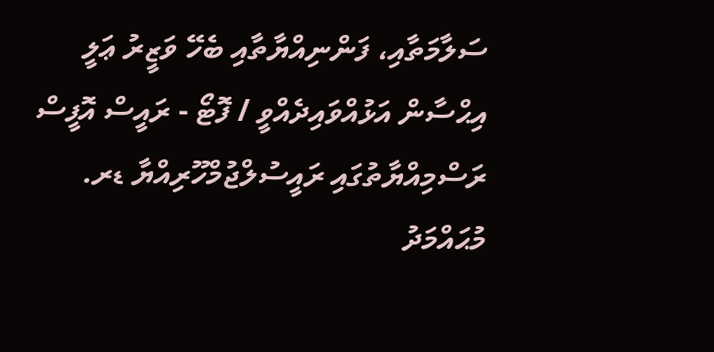ސަލާމަތާއި، ފަންނިއްޔާތާއި ބެހޭ ވަޒީރު ޢަލީ އިޙްސާން އަޅުއްވައިދެއްވީ / ފޮޓޯ - ރައީސް އޮފީސް
ރަސްމިއްޔާތުގައި ރައީސުލްޖުމްހޫރިއްޔާ ޑރ. މުޙައްމަދު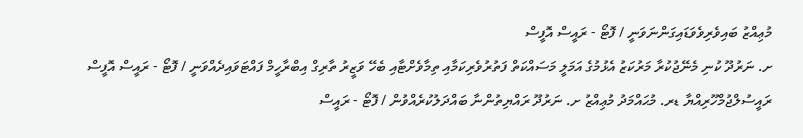މުޢިއްޒު ބައިވެރިވެވަޑައިގަންނަވަނީ / ފޮޓޯ - ރައީސް އޮފީސް
ށ. ނަރުދޫ ކުނި މެނޭޖުކުރާ މަރުކަޒު އެޅުމުގެ އަމަލީ މަސައްކަތް ފަތުރުވެރިކަމާއި ތިމާވެށްޓާއި ބެހޭ ވަޒީރު ތާރިގް އިބްރާހީމް ފައްޓަވައިދެއްވަނީ / ފޮޓޯ - ރައީސް އޮފީސް
ރައީސުލްޖުމްހޫރިއްޔާ ޑރ. މުޙައްމަދު މުޢިއްޒު ށ. ނަރުދޫ ރައްޔިތުންނާ ބައްދަލުކުރެއްވުން / ފޮޓޯ - ރައީސް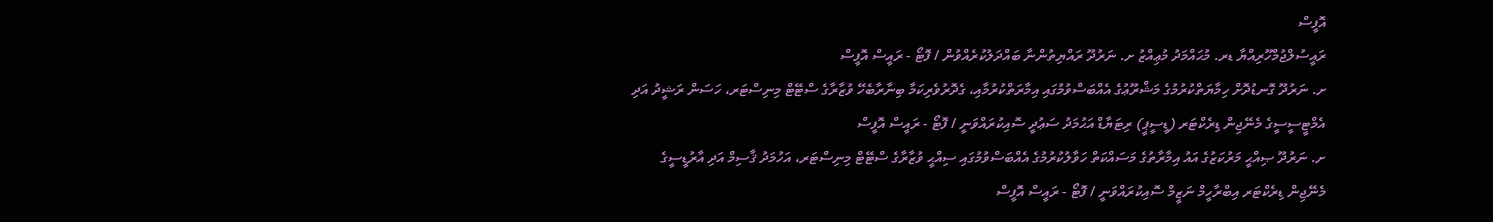އޮފީސް
ރައީސުލްޖުމްހޫރިއްޔާ ޑރ. މުޙައްމަދު މުޢިއްޒު ށ. ނަރުދޫ ރައްޔިތުންނާ ބައްދަލުކުރެއްވުން / ފޮޓޯ - ރައީސް އޮފީސް
ށ. ނަރުދޫ ގޮނޑުދޮށް ހިމާޔަތްކުރުމުގެ މަޝްރޫޢުގެ އެއްބަސްވުމުގައި އިމާރަތްކުރުމާއި، ގެދޮރުވެރިކަމާ ބިނާރާބެހޭ ވުޒާރާގެ ސްޓޭޓް މިނިސްޓަރ، ހަސަން ރަޝީދު އަދި އެމްޓީސީސީގެ މެނޭޖިން ޑިރެކްޓަރ (ޑީސީޕީ) ރިޓަޔާޑް އަޙުމަދު ސަޢުދީ ސޮއިކުރައްވަނީ / ފޮޓޯ - ރައީސް އޮފީސް
ށ. ނަރުދޫ ޞިއްޙީ މަރުކަޒުގެ އައު އިމާރާތުގެ މަސައްކަތް ހަވާލުކުރުމުގެ އެއްބަސްވުމުގައި ސިއްޙީ ވުޒާރާގެ ސްޓޭޓް މިނިސްޓަރ، އަހުމަދު ޤާސިމް އަދި އާރުޑީސީގެ މެނޭޖިން ޑިރެކްޓަރ އިބްރާހީމް ނަޒީމް ސޮއިކުރައްވަނީ / ފޮޓޯ - ރައީސް އޮފީސް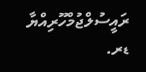ރައީސުލްޖުމްހޫރިއްޔާ ޑރ.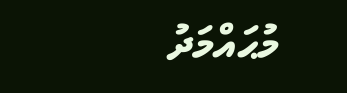މުޙައްމަދު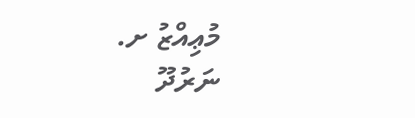މުޢިއްޒު ށ. ނަރުދޫ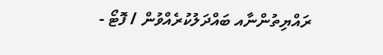ރައްޔިތުންނާއ ބައްދަލުކުރެއްވުން / ފޮޓޯ -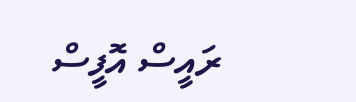ރައީސް އޮފީސް